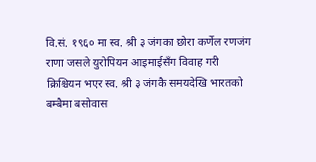वि.सं. १९६० मा स्व. श्री ३ जंगका छोरा कर्णेल रणजंग राणा जसले युरोपियन आइमाईसँग विवाह गरी क्रिश्चियन भएर स्व. श्री ३ जंगकै समयदेखि भारतको बम्बैमा बसोवास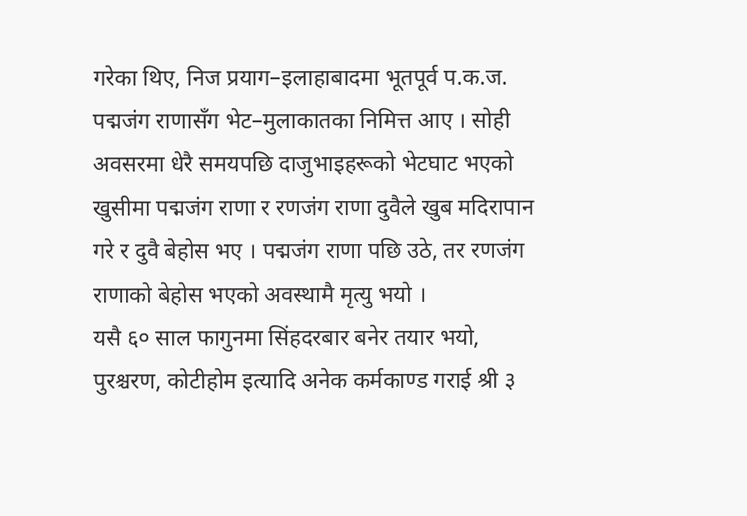गरेका थिए, निज प्रयाग–इलाहाबादमा भूतपूर्व प.क.ज. पद्मजंग राणासँग भेट–मुलाकातका निमित्त आए । सोही अवसरमा धेरै समयपछि दाजुभाइहरूको भेटघाट भएको खुसीमा पद्मजंग राणा र रणजंग राणा दुवैले खुब मदिरापान गरे र दुवै बेहोस भए । पद्मजंग राणा पछि उठे, तर रणजंग राणाको बेहोस भएको अवस्थामै मृत्यु भयो ।
यसै ६० साल फागुनमा सिंहदरबार बनेर तयार भयो, पुरश्चरण, कोटीहोम इत्यादि अनेक कर्मकाण्ड गराई श्री ३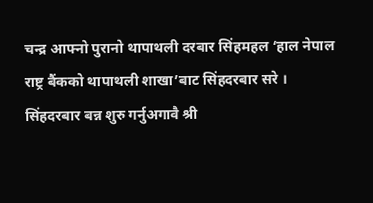चन्द्र आफ्नो पुरानो थापाथली दरबार सिंहमहल ‘हाल नेपाल राष्ट्र बैंकको थापाथली शाखा’बाट सिंहदरबार सरे । सिंहदरबार बन्न शुरु गर्नुअगावै श्री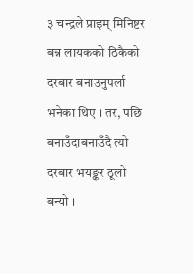३ चन्द्रले प्राइम् मिनिष्टर बन्न लायकको ठिकैको दरबार बनाउनुपर्ला भनेका थिए । तर, पछि बनाउँदाबनाउँदै त्यो दरबार भयङ्कर ठूलो बन्यो ।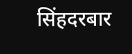सिंहदरबार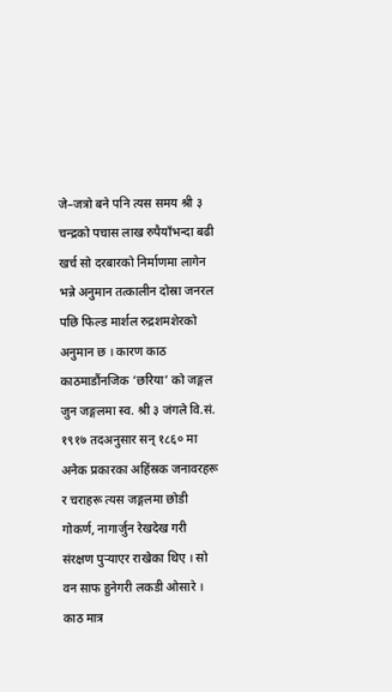जे–जत्रो बने पनि त्यस समय श्री ३ चन्द्रको पचास लाख रुपैयाँभन्दा बढी खर्च सो दरबारको निर्माणमा लागेन भन्ने अनुमान तत्कालीन दोस्रा जनरल पछि फिल्ड मार्शल रुद्रशमशेरको अनुमान छ । कारण काठ काठमाडौंनजिक ‘छरिया’ को जङ्गल जुन जङ्गलमा स्व. श्री ३ जंगले वि.सं. १९१७ तदअनुसार सन् १८६० मा अनेक प्रकारका अहिंस्रक जनावरहरू र चराहरू त्यस जङ्गलमा छोडी गोकर्ण, नागार्जुन रेखदेख गरी संरक्षण पुऱ्याएर राखेका थिए । सो वन साफ हुनेगरी लकडी ओसारे । काठ मात्र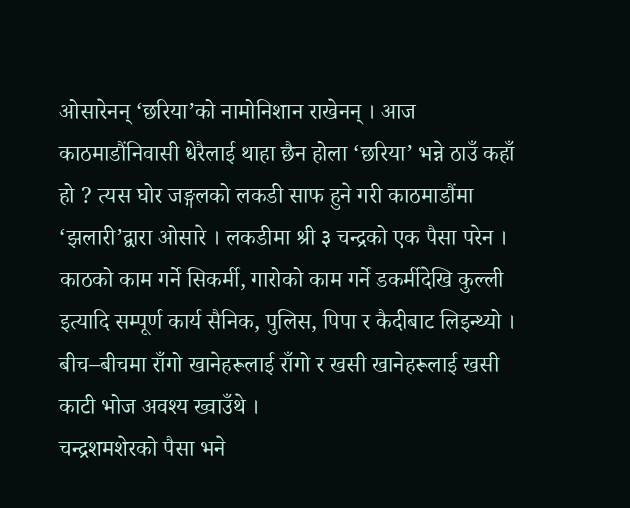ओसारेनन् ‘छरिया’को नामोनिशान राखेनन् । आज काठमाडौंनिवासी धेरैलाई थाहा छैन होला ‘छरिया’ भन्ने ठाउँ कहाँ हो ? त्यस घोर जङ्गलको लकडी साफ हुने गरी काठमाडौंमा ‘झलारी’द्वारा ओसारे । लकडीमा श्री ३ चन्द्रको एक पैसा परेन । काठको काम गर्ने सिकर्मी, गारोको काम गर्ने डकर्मीदेखि कुल्ली इत्यादि सम्पूर्ण कार्य सैनिक, पुलिस, पिपा र कैदीबाट लिइन्थ्यो । बीच–बीचमा राँगो खानेहरूलाई राँगो र खसी खानेहरूलाई खसी काटी भोज अवश्य ख्वाउँथे ।
चन्द्रशमशेरको पैसा भने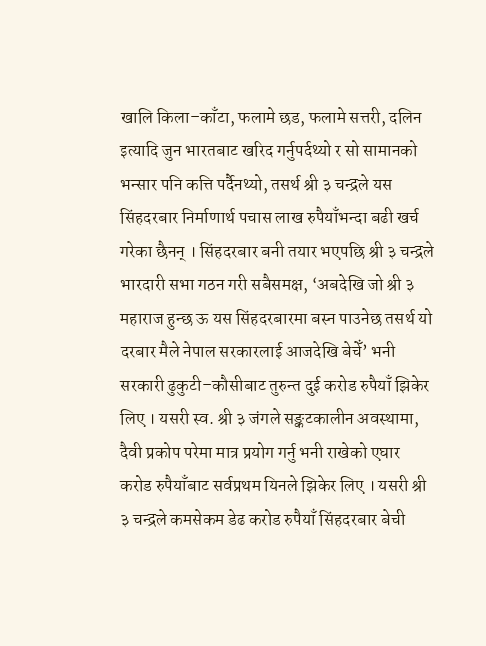खालि किला–काँटा, फलामे छड, फलामे सत्तरी, दलिन इत्यादि जुन भारतबाट खरिद गर्नुपर्दथ्यो र सो सामानको भन्सार पनि कत्ति पर्दैनथ्यो, तसर्थ श्री ३ चन्द्रले यस सिंहदरबार निर्माणार्थ पचास लाख रुपैयाँभन्दा बढी खर्च गरेका छैनन् । सिंहदरबार बनी तयार भएपछि श्री ३ चन्द्रले भारदारी सभा गठन गरी सबैसमक्ष, ‘अबदेखि जो श्री ३ महाराज हुन्छ ऊ यस सिंहदरबारमा बस्न पाउनेछ तसर्थ यो दरबार मैले नेपाल सरकारलाई आजदेखि बेचेँ’ भनी सरकारी ढुकुटी–कौसीबाट तुरुन्त दुई करोड रुपैयाँ झिकेर लिए । यसरी स्व. श्री ३ जंगले सङ्कटकालीन अवस्थामा, दैवी प्रकोप परेमा मात्र प्रयोग गर्नु भनी राखेको एघार करोड रुपैयाँबाट सर्वप्रथम यिनले झिकेर लिए । यसरी श्री ३ चन्द्रले कमसेकम डेढ करोड रुपैयाँ सिंहदरबार बेची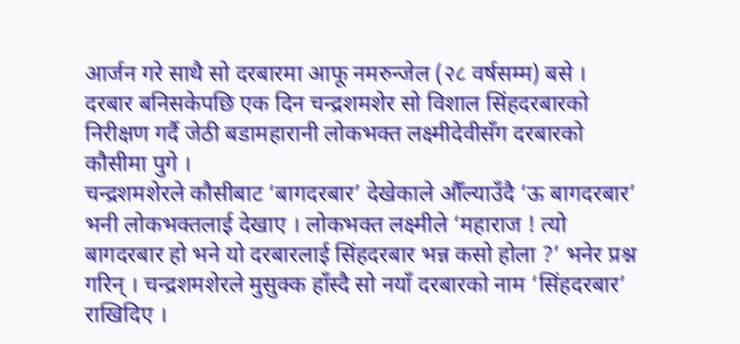आर्जन गरे साथै सो दरबारमा आफू नमरुन्जेल (२८ वर्षसम्म) बसे ।
दरबार बनिसकेपछि एक दिन चन्द्रशमशेर सो विशाल सिंहदरबारको निरीक्षण गर्दै जेठी बडामहारानी लोकभक्त लक्ष्मीदेवीसँग दरबारको कौसीमा पुगे ।
चन्द्रशमशेरले कौसीबाट ‘बागदरबार’ देखेकाले औँल्याउँदै ‘ऊ बागदरबार’ भनी लोकभक्तलाई देखाए । लोकभक्त लक्ष्मीले ‘महाराज ! त्यो बागदरबार हो भने यो दरबारलाई सिंहदरबार भन्न कसो होला ?’ भनेर प्रश्न गरिन् । चन्द्रशमशेरले मुसुक्क हाँस्दै सो नयाँ दरबारको नाम ‘सिंहदरबार’ राखिदिए ।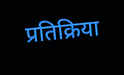प्रतिक्रिया